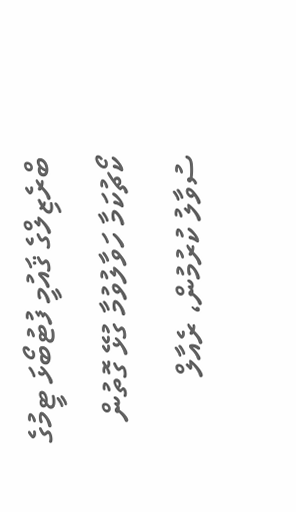ބްރެޒިލްގެ ޤައުމީ ފުޓުބޯޅަ ޓީމުގެ ކޯޗުކަމާ ހަވާލުވުމާ ގުޅޭ ގޮތުން ސުވާލު ކުރުމުން، ރެއާލް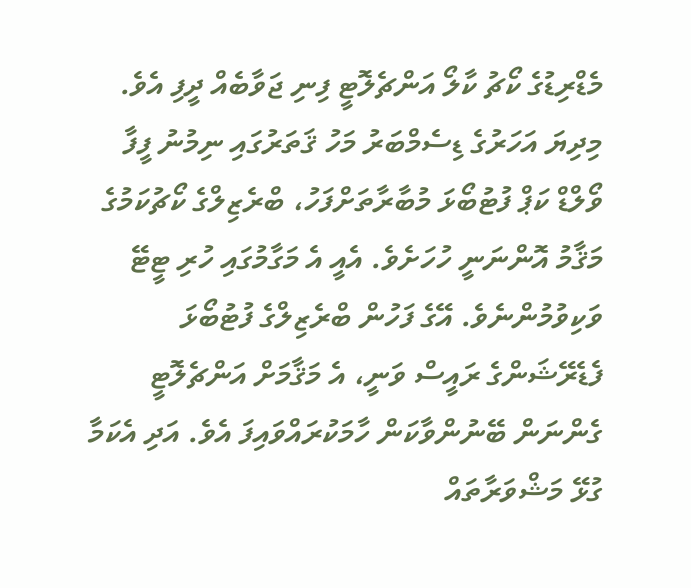މެޑްރިޑުގެ ކޯޗު ކާލޯ އަންޗެލޮޓީ ފިނި ޖަވާބެއް ދީފި އެވެ.
މިދިޔަ އަހަރުގެ ޑިސެމްބަރު މަހު ޤަތަރުގައި ނިމުނު ފީފާ ވޯލްޑް ކަޕް ފުޓުބޯޅަ މުބާރާތަށްފަހު، ބްރެޒިލްގެ ކޯޗުކަމުގެ މަޤާމު އޮންނަނީ ހުހަށެވެ. އެއީ އެ މަގާމުގައި ހުރި ޓީޓޭ ވަކިވުމުންނެވެ. އޭގެ ފަހުން ބްރެޒިލްގެ ފުޓުބޯޅަ ފެޑެރޭޝަންގެ ރައީސް ވަނީ، އެ މަޤާމަށް އަންޗެލޮޓީ ގެންނަން ބޭނުންވާކަން ހާމަކުރައްވައިފަ އެވެ. އަދި އެކަމާ ގުޅޭ މަޝްވަރާތައް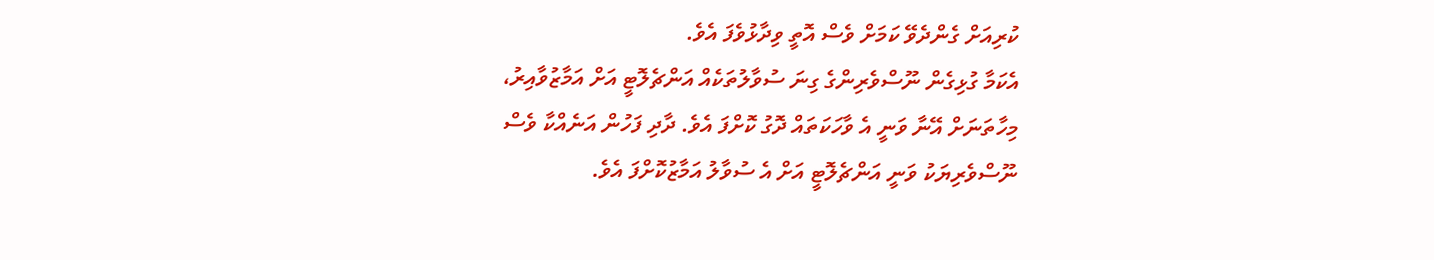ކުރިއަށް ގެންދެވޭ ކަމަށް ވެސް އޮތީ ވިދާޅުވެފަ އެވެ.
އެކަމާ ގުޅިގެން ނޫސްވެރިންގެ ގިނަ ސުވާލުތަކެއް އަންޗެލޮޓީ އަށް އަމާޒުވާއިރު، މިހާތަނަށް އޭނާ ވަނީ އެ ވާހަކަތައް ދޮގު ކޮށްފަ އެވެ. ދާދި ފަހުން އަނެއްކާ ވެސް ނޫސްވެރިޔަކު ވަނީ އަންޗެލޮޓީ އަށް އެ ސުވާލު އަމާޒުކޮށްފަ އެވެ.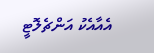އެއާއެކު އަންޗެލޮޓީ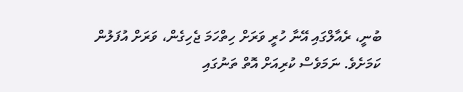ބުނީ، ރެއާލްގައި އޭނާ ހުރީ ވަރަށް ހިތްހަމަ ޖެހިގެން، ވަރަށް އުފަލުން ކަމަށެވެ. ނަމަވެސް ކުރިއަށް އޮތް ތަނުގައި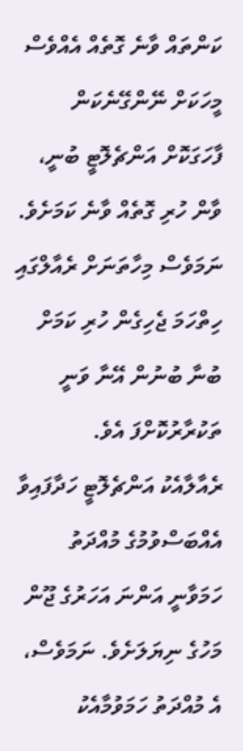ކަންތައް ވާނެ ގޮތެއް އެއްވެސް މީހަކަށް ނޭންގޭނެކަން ފާހަގަކޮށް އަންޗެލޮޓީ ބުނީ، ވާން ހުރި ގޮތެއް ވާނެ ކަމަށެވެ. ނަމަވެސް މިހާތަނަށް ރެއާލްގައި ހިތްހަމަ ޖެހިގެން ހުރި ކަމަށް ބުނާ ބުނުން އޭނާ ވަނީ ތަކުރާރުކޮށްފަ އެވެ.
ރެއާލާއެކު އަންޗެލޮޓީ ހަދާފައިވާ އެއްބަސްވުމުގެ މުއްދަތު ހަމަވާނީ އަންނަ އަހަރުގެ ޖޫން މަހުގެ ނިޔަލަށެވެ. ނަމަވެސް، އެ މުއްދަތު ހަމަވުމާއެކު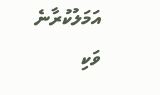އަމަލުކުރާނެ ވަކި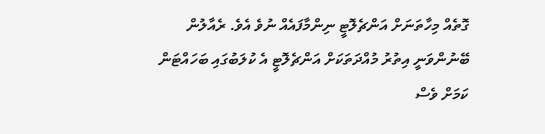ގޮތެއް މިހާތަނަށް އަންޗެލޮޓީ ނިންމާފައެއް ނުވެ އެވެ. ރެއާލުން ބޭނުންވަނީ އިތުރު މުއްދަތަކަށް އަންޗެލޮޓީ އެ ކުލަބުގައި ބަހައްޓަން ކަމަށް ވެސް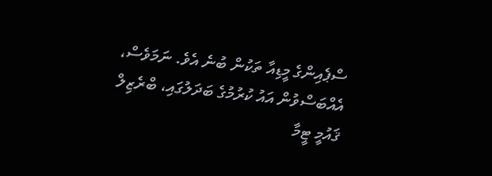ސްޕެއިންގެ މީޑިއާ ތަކުން ބުނެ އެވެ. ނަމަވެސް، އެއްބަސްވުން އައު ކުރުމުގެ ބަދަލުގައި، ބްރެޒިލް ޤައުމީ ޓީމާ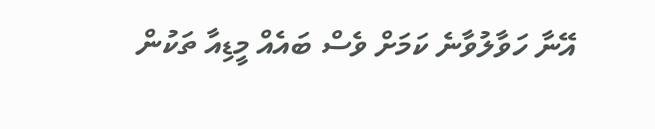އޭނާ ހަވާލުވާނެ ކަމަށް ވެސް ބައެއް މީޑިއާ ތަކުން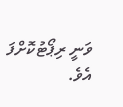ވަނީ ރިޕޯޓުކޮށްފަ އެވެ.